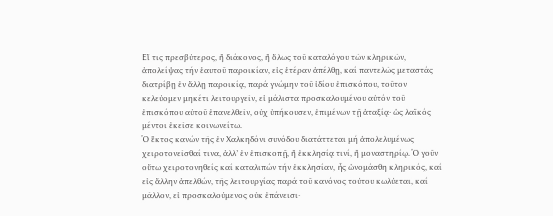Εἴ τις πρεσβύτερος, ἤ διάκονος, ἤ ὅλως τοῦ καταλόγου τῶν κληρικῶν, ἀπολείψας τήν ἑαυτοῦ παροικίαν, εἰς ἑτέραν ἀπέλθῃ, καί παντελῶς μεταστάς διατρίβῃ ἐν ἄλλῃ παροικίᾳ, παρά γνώμην τοῦ ἰδίου ἐπισκόπου, τοῦτον κελεύομεν μηκέτι λειτουργεῖν, εἰ μάλιστα προσκαλουμένου αὐτόν τοῦ ἐπισκόπου αὐτοῦ ἐπανελθεῖν, οὐχ ὑπήκουσεν, ἐπιμένων τῇ ἀταξίᾳ· ὡς λαϊκός μέντοι ἐκεῖσε κοινωνείτω.
Ὁ ἕκτος κανών τῆς ἐν Χαλκηδόνι συνόδου διατάττεται μή ἀπολελυμένως χειροτονεῖσθαί τινα, ἀλλ’ ἐν ἐπισκοπῇ, ἤ ἐκκλησίᾳ τινί, ἤ μοναστηρίῳ. Ὁ γοῦν οὕτω χειροτονηθείς καί καταλιπών τήν ἐκκλησίαν, ἧς ὠνομάσθη κληρικός, καί εἰς ἄλλην ἀπελθών, τῆς λειτουργίας παρά τοῦ κανόνος τούτου κωλύεται, καί μᾶλλον, εἰ προσκαλούμενος οὐκ ἐπάνεισι∙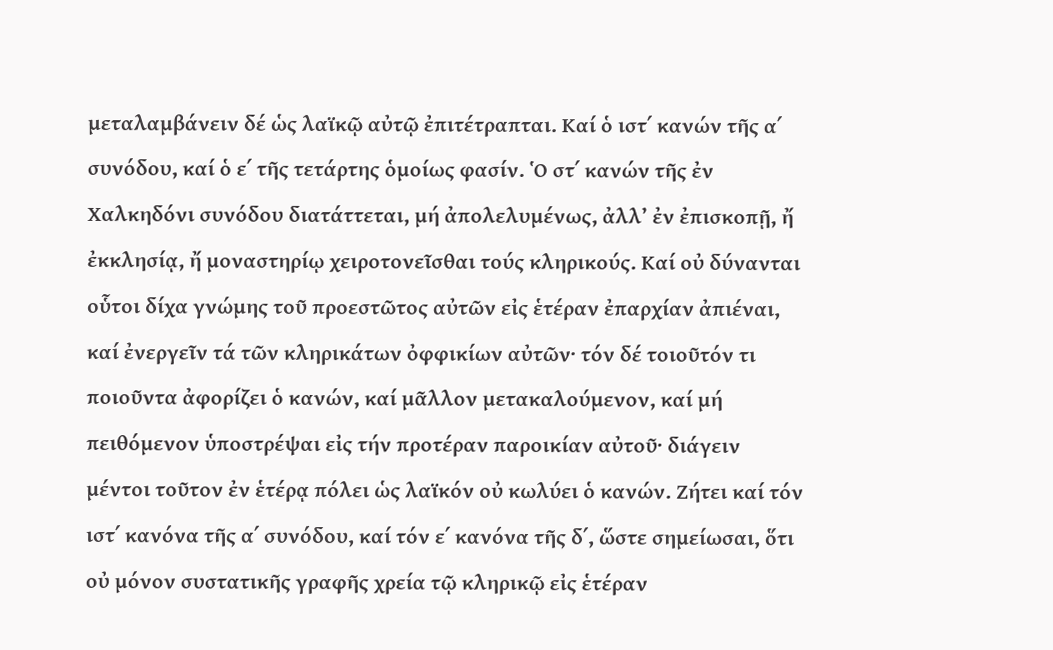μεταλαμβάνειν δέ ὡς λαϊκῷ αὐτῷ ἐπιτέτραπται. Καί ὁ ιστ΄ κανών τῆς α΄ συνόδου, καί ὁ ε΄ τῆς τετάρτης ὁμοίως φασίν. Ὁ στ΄ κανών τῆς ἐν Χαλκηδόνι συνόδου διατάττεται, μή ἀπολελυμένως, ἀλλ’ ἐν ἐπισκοπῇ, ἤ ἐκκλησίᾳ, ἤ μοναστηρίῳ χειροτονεῖσθαι τούς κληρικούς. Καί οὐ δύνανται οὗτοι δίχα γνώμης τοῦ προεστῶτος αὐτῶν εἰς ἑτέραν ἐπαρχίαν ἀπιέναι, καί ἐνεργεῖν τά τῶν κληρικάτων ὀφφικίων αὐτῶν∙ τόν δέ τοιοῦτόν τι ποιοῦντα ἀφορίζει ὁ κανών, καί μᾶλλον μετακαλούμενον, καί μή πειθόμενον ὑποστρέψαι εἰς τήν προτέραν παροικίαν αὐτοῦ∙ διάγειν μέντοι τοῦτον ἐν ἑτέρᾳ πόλει ὡς λαϊκόν οὐ κωλύει ὁ κανών. Ζήτει καί τόν ιστ΄ κανόνα τῆς α΄ συνόδου, καί τόν ε΄ κανόνα τῆς δ΄, ὥστε σημείωσαι, ὅτι οὐ μόνον συστατικῆς γραφῆς χρεία τῷ κληρικῷ εἰς ἑτέραν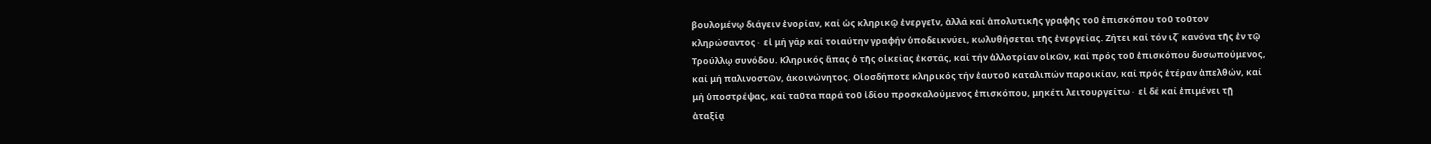βουλομένῳ διάγειν ἐνορίαν, καί ὡς κληρικῷ ἐνεργεῖν, ἀλλά καί ἀπολυτικῆς γραφῆς τοῦ ἐπισκόπου τοῦ τοῦτον κληρώσαντος∙ εἰ μή γάρ καί τοιαύτην γραφήν ὑποδεικνύει, κωλυθήσεται τῆς ἐνεργείας. Ζήτει καί τόν ιζ΄ κανόνα τῆς ἐν τῷ Τρούλλῳ συνόδου. Κληρικός ἅπας ὁ τῆς οἰκείας ἐκστάς, καί τήν ἀλλοτρίαν οἰκῶν, καί πρός τοῦ ἐπισκόπου δυσωπούμενος, καί μή παλινοστῶν, ἀκοινώνητος. Οἱοσδήποτε κληρικός τήν ἑαυτοῦ καταλιπών παροικίαν, καί πρός ἑτέραν ἀπελθών, καί μή ὑποστρέψας, καί ταῦτα παρά τοῦ ἰδίου προσκαλούμενος ἐπισκόπου, μηκέτι λειτουργείτω∙ εἰ δέ καί ἐπιμένει τῇ ἀταξίᾳ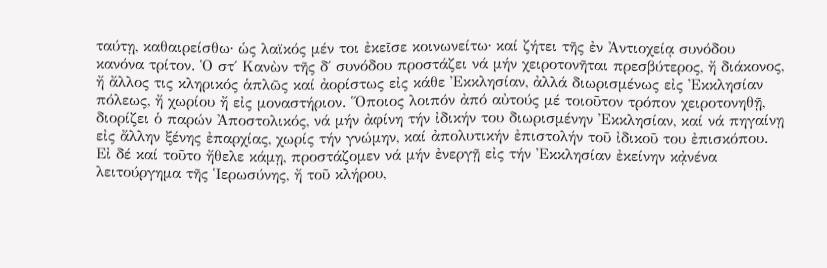ταύτῃ, καθαιρείσθω∙ ὡς λαϊκός μέν τοι ἐκεῖσε κοινωνείτω∙ καί ζήτει τῆς ἐν Ἀντιοχείᾳ συνόδου κανόνα τρίτον. Ὁ στ΄ Κανὼν τῆς δ΄ συνόδου προστάζει νά μήν χειροτονῆται πρεσβύτερος, ἤ διάκονος, ἤ ἄλλος τις κληρικός ἁπλῶς καί ἀορίστως εἰς κάθε Ἐκκλησίαν, ἀλλά διωρισμένως εἰς Ἐκκλησίαν πόλεως, ἤ χωρίου ἤ εἰς μοναστήριον. Ὅποιος λοιπόν ἀπό αὐτούς μέ τοιοῦτον τρόπον χειροτονηθῇ, διορίζει ὁ παρών Ἀποστολικός, νά μήν ἀφίνη τήν ἰδικήν του διωρισμένην Ἐκκλησίαν, καί νά πηγαίνῃ εἰς ἄλλην ξένης ἐπαρχίας, χωρίς τήν γνώμην, καί ἀπολυτικήν ἐπιστολήν τοῦ ἰδικοῦ του ἐπισκόπου. Εἰ δέ καί τοῦτο ἤθελε κάμῃ, προστάζομεν νά μήν ἐνεργῇ εἰς τήν Ἐκκλησίαν ἐκείνην κᾀνένα λειτούργημα τῆς Ἱερωσύνης, ἤ τοῦ κλήρου,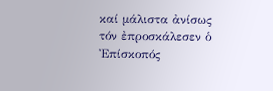καί μάλιστα ἀνίσως τόν ἐπροσκάλεσεν ὁ Ἐπίσκοπός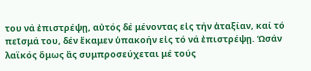του νά ἐπιστρέψῃ, αὐτός δέ μένοντας εἰς τήν ἀταξίαν, καί τό πεῖσμά του, δέν ἔκαμεν ὑπακοήν εἰς τό νά ἐπιστρέψῃ. Ὡσάν λαϊκός ὅμως ἂς συμπροσεύχεται μέ τούς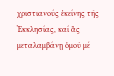χριστιανούς ἐκείνης τῆς Ἐκκλησίας, καί ἂς μεταλαμβάνῃ ὁμοῦ μέ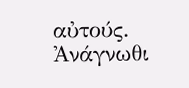αὐτούς. Ἀνάγνωθι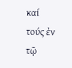καί τούς ἐν τῷ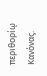περιθορίῳ Κανόνας.